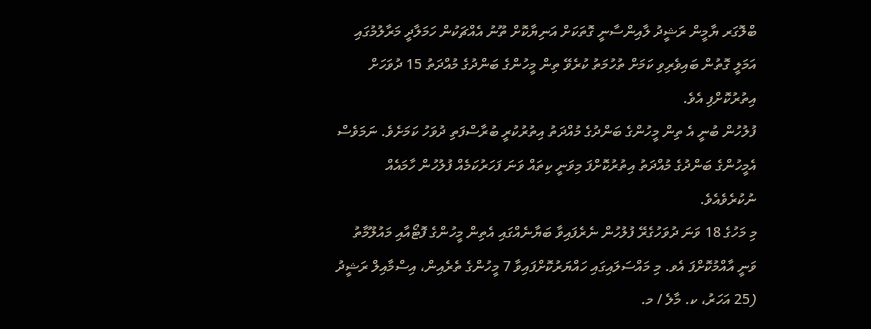ބްލޮގަރ ޔާމީން ރަޝީދު ލާއިންސާނީ ގޮތަކަށް އަނިޔާކޮށް ތޫނު އެއްޗަކުން ހަމަލާދީ މަރާލުމުގައި އަމަލީ ގޮތުން ބައިވެރިވި ކަމަށް ތުހުމަތު ކުރެވޭ ތިން މީހުންގެ ބަންދުގެ މުއްދަތު 15 ދުވަހަށް އިތުރުކޮށްފި އެވެ.
ފުލުހުން ބުނީ އެ ތިން މީހުންގެ ބަންދުގެ މުއްދަތު އިތުރުކުރީ ބުރާސްފަތި ދުވަހު ކަމަށެވެ. ނަމަވެސް އެމީހުންގެ ބަންދުގެ މުއްދަތު އިތުރުކޮށްފަ މިވަނީ ކިތައް ވަނަ ފަހަރުކަމެއް ފުލުހުން ހާމައެއް ނުކުރެވެއެވެ.
މި މަހުގެ 18 ވަނަ ދުވަހުގެރޭ ފުލުހުން ނެރެފައިވާ ބަޔާނެއްގައި އެތިން މީހުންގެ ފޮޓޯއާއި މައުލޫމާތު ވަނީ އާއްމުކޮށްފަ އެވ. މި މައްސަލައިގައި ހައްޔަރުކޮށްފައިވާ 7 މީހުންގެ ތެރެއިން، އިސްމާއިލް ރަޝީދު (25 އަހަރު، ކ. މާލެ / މ.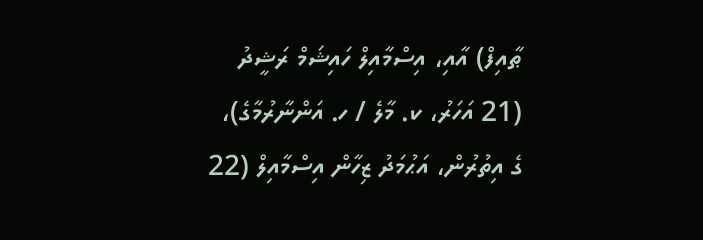ޠާއިފް) އާއި، އިސްމާއިލް ހައިޝަމް ރަޝީދު (21 އަހަރު، ކ. މާލެ / ހ. އަންނާރުމާގެ)، ގެ އިތުރުން، އަޙުމަދު ޒިހާން އިސްމާއިލް (22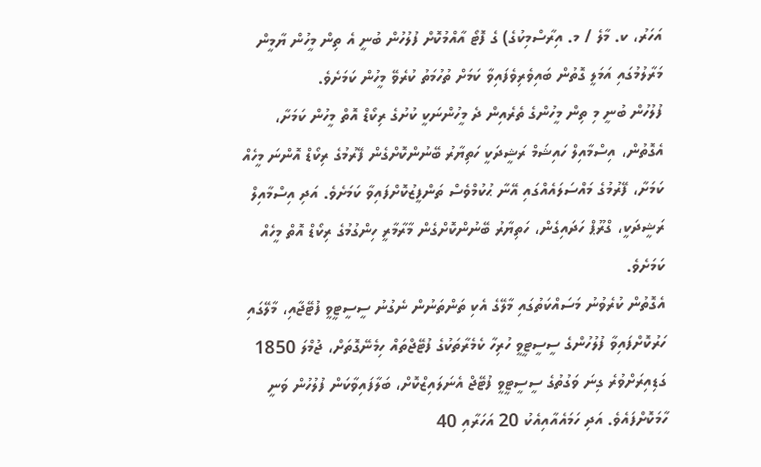އަހަރު، ކ. މާލެ / މ. އިރާސްމިކުގެ) ގެ ފޮޓޯ އާއްމުކޮށް ފުލުހުން ބުނީ އެ ތިން މީހުން ޔާމީން މަރާލުމުގައި އަމަލީ ގޮތުން ބައިވެރިވެފައިވާ ކަމަށް ތުހުމަތު ކުރެވޭ މީހުން ކަމަށެވެ.
ފުލުހުން ބުނީ މި ތިން މީހުންގެ ތެރެއިން ދެ މީހުންނަކީ ކުށުގެ ރިކޯޑް އޮތް މީހުން ކަމަށާ، އެގޮތުން، އިސްމާއިލް ހައިޝަމް ރަޝީދަކީ ހަތިޔާރު ބޭނުންކޮށްގެން ފޭރުމުގެ ރިކޯޑް އޮންނަ މީހެއް ކަމަށާ، ފޭރުމުގެ މައްސަލައެއްގައި އޭނާ ޙުކުމްވެސް ތަންފީޒުކޮށްފައިވާ ކަމަށެވެ. އަދި އިސްމާއިލް ރަޝީދަކީ، ގްރޫޕް ހަދައިގެން، ހަތިޔާރު ބޭނުންކޮށްގެން މާރާމާރީ ހިންގުމުގެ ރިކޯޑް އޮތް މީހެއް ކަމަށެވެ.
އެގޮތުން ކުރެވުނު މަސައްކަތުގައި މާލޭގެ އެކި ތަންތަނުން ނެގުނު ސީސީޓީވީ ފުޓޭޖާއި، މާލޭގައި ހަރުކޮށްފައިވާ ފުލުހުންގެ ސީސީޓީވީ ހުރިހާ ކެމެރާތަކުގެ ފުޓޭޖްތައް ހިމެނޭގޮތަށް، ޖުމްލަ 1850 ގަޑިއިރަށްވުރެ ގިނަ ވަގުތުގެ ސީސީޓީވީ ފުޓޭޖް އެނަލައިޒްކޮށް، ބަލާފައިވާކަން ފުލުހުން ވަނީ ހާމަކޮށްފައެވެ. އަދި ހަމައެއާއިއެކު 20 އަހަރާއި 40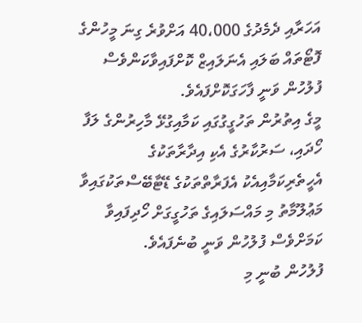އަހަރާއި ދެމެދުގެ 40،000 އަށްވުރެ ގިނަ މީހުންގެ ފޮޓޯތައް ބަލައި އެނަލައިޒް ކޮށްފައިވާކަންވެސް ފުލުހުން ވަނީ ފާހަގަކޮށްފައެވެ.
މީގެ އިތުރުން ތަހުގީގުގައި ކަމާއިގުޅޭ މާހިރުންގެ ލަފާ ހޯދައި، ސަރުކާރުގެ އެކި އިދާރާތަކުގެ އެހީތެރިކަމާއިއެކު އެފަރާތްތަކުގެ ޑޭޓާބޭސްތަކުގައިވާ މަޢުލޫމާތު މި މައްސަލައިގެ ތަހުގީގަށް ހޯދިފައިވާ ކަމަށްވެސް ފުލުހުން ވަނީ ބުނެފައެވެ.
ފުލުހުން ބުނީ މި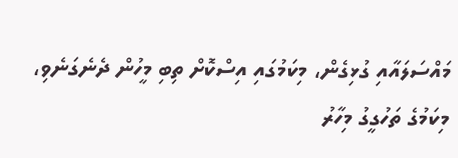މައްސަލައާއި ގުޅިގެން، މިކަމުގައި އިސްކޮށް ތިބި މީހުން ދެނެގަނެވި، މިކަމުގެ ތަހުގީގު މިހާރު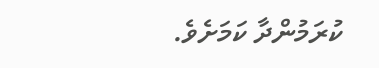ކުރަމުންދާ ކަމަށެވެ.